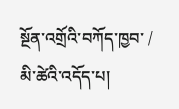སྔོན་འགྲོའི་བཀོད་ཁྱབ་ / མི་ཚེའི་འདོད་པ།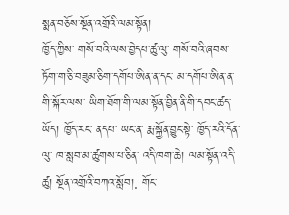སྨན་བཅོས་སྔོན་འགྲོའི་ལམ་སྟོན།
ཁྱོད་ཀྱིས་ གསོ་བའི་ལས་བྱེདཔ་ཚུ་ལུ་ གསོ་བའི་ཞབས་ཏོག་ག་ཅི་བཟུམ་ཅིག་དགོཔ་ཨིན་ན་དང་ མ་དགོཔ་ཨིན་ན་གི་སྐོར་ལས་ ཡིག་ཐོག་གི་ལམ་སྟོན་བྱིན་ནི་གི་དབང་ཚད་ཡོད། ཁྱོད་རང་ ནདཔ་ ཡང་ན་ རྨ་སྐྱོན་བྱུང་སྟེ་ ཁྱོད་རའི་དོན་ལུ་ ཁ་སླབ་མ་ཚུགས་པ་ཅིན་ འདི་ཁག་ཆེ། ལམ་སྟོན་འདི་ཚུ། སྔོན་འགྲོའི་བཀའ་སློབ།. གོང་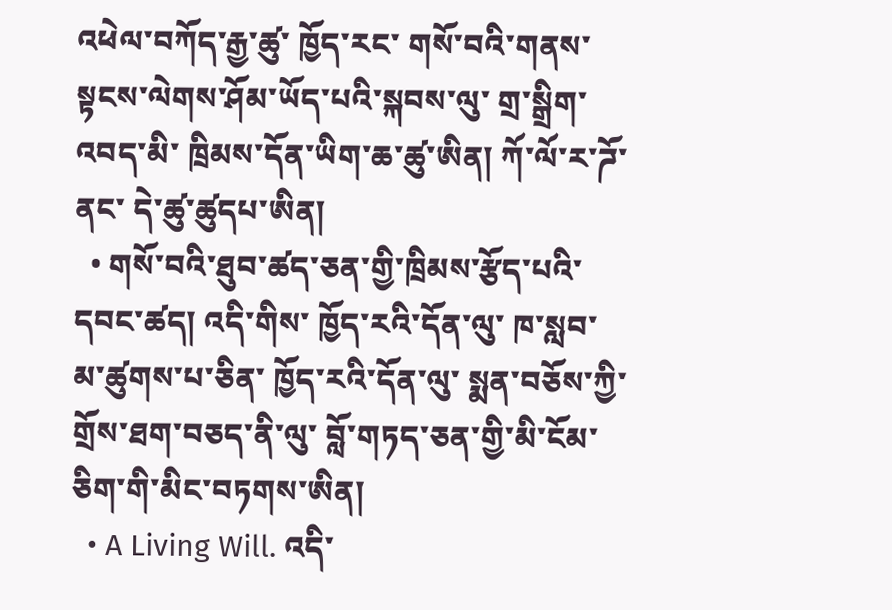འཕེལ་བཀོད་རྒྱ་ཚུ་ ཁྱོད་རང་ གསོ་བའི་གནས་སྟངས་ལེགས་ཤོམ་ཡོད་པའི་སྐབས་ལུ་ གྲ་སྒྲིག་འབད་མི་ ཁྲིམས་དོན་ཡིག་ཆ་ཚུ་ཨིན། ཀོ་ལོ་ར་ཌོ་ནང་ དེ་ཚུ་ཚུདཔ་ཨིན།
  • གསོ་བའི་ཐུབ་ཚད་ཅན་གྱི་ཁྲིམས་རྩོད་པའི་དབང་ཚད། འདི་གིས་ ཁྱོད་རའི་དོན་ལུ་ ཁ་སླབ་མ་ཚུགས་པ་ཅིན་ ཁྱོད་རའི་དོན་ལུ་ སྨན་བཅོས་ཀྱི་གྲོས་ཐག་བཅད་ནི་ལུ་ བློ་གཏད་ཅན་གྱི་མི་ངོམ་ཅིག་གི་མིང་བཏགས་ཨིན།
  • A Living Will. འདི་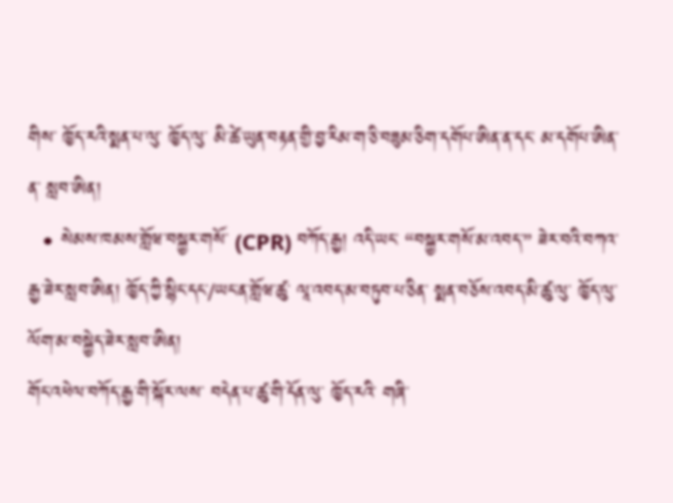གིས་ ཁྱོད་རའི་སྨན་པ་ལུ་ ཁྱོད་ལུ་ མི་ཚེ་ཡུན་བརྟན་གྱི་བྱ་རིམ་ག་ཅི་བཟུམ་ཅིག་དགོཔ་ཨིན་ན་དང་ མ་དགོཔ་ཨིན་ན་ སླབ་ཨིན།
  • སེམས་ཁམས་གློཝ་བསྐྱར་གསོ་ (CPR) བཀོད་རྒྱ། འདི་ཡང་ “བསྐྱར་གསོ་མ་འབད་” ཟེར་བའི་བཀའ་རྒྱ་ཟེར་སླབ་ཨིན། ཁྱོད་ཀྱི་སྙིང་དང་/ཡང་ན་གློཝ་ཚུ་ ལཱ་འབད་མ་བཏུབ་པ་ཅིན་ སྨན་བཅོས་འབད་མི་ཚུ་ལུ་ ཁྱོད་ལུ་ ལོག་མ་བསྐྱེད་ཟེར་སླབ་ཨིན།
གོང་འཕེལ་བཀོད་རྒྱ་གི་སྐོར་ལས་ བདེན་པ་ཚུ་གི་དོན་ལུ་ ཁྱོད་རའི་ གཞི་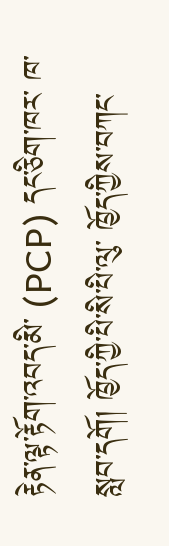རྟེན་ལྟ་རྟོག་འབད་མི་ (PCP) དང་ཅིག་ཁར་ ཁ་སླབ་དགོ། ཁྱོད་ཀྱི་པི་སི་པི་ལུ་ ཁྱོད་ཀྱིས་བཀང་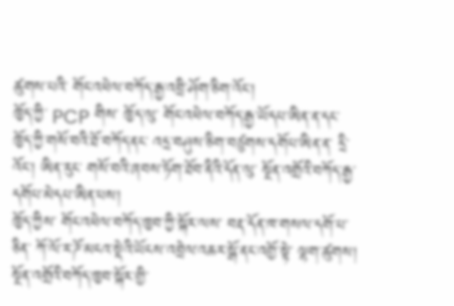ཚུགས་པའི་ གོང་འཕེལ་བཀོད་རྒྱ་འབྲི་ཤོག་ཅིག་འོང་།
ཁྱོད་ཀྱི་ PCP གིས་ ཁྱོད་ལུ་ གོང་འཕེལ་བཀོད་རྒྱ་ཡོདཔ་ཨིན་ན་དང་ ཁྱོད་ཀྱི་གསོ་བའི་ཐོ་བཀོད་ནང་ འདྲ་བཤུས་ཅིག་བཙུགས་དགོཔ་ཨིན་ན་ དྲི་འོང་། ཨིན་རུང་ གསོ་བའི་ཞབས་ཏོག་ཐོབ་ནིའི་དོན་ལུ་ སྔོན་འགྲོའི་བཀོད་རྒྱ་དགོཔ་མེདཔ་ཨིན་པས།
ཁྱོད་ཀྱིས་ གོང་འཕེལ་བཀོད་ཁྱབ་ཀྱི་སྐོར་ལས་ བརྡ་དོན་ཁ་གསལ་དགོ་པ་ཅིན་ ཀོ་ལོ་ར་ཌོ་མངའ་སྡེའི་ཡོངས་འབྲེལ་འཆར་སྒོ་ནང་འགྱོ་སྟེ་ ལྷག་ཚུགས། སྔོན་འགྲོའི་བཀོད་ཁྱབ་སྐོར་གྱི་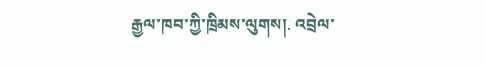རྒྱལ་ཁབ་ཀྱི་ཁྲིམས་ལུགས།. འབྲེལ་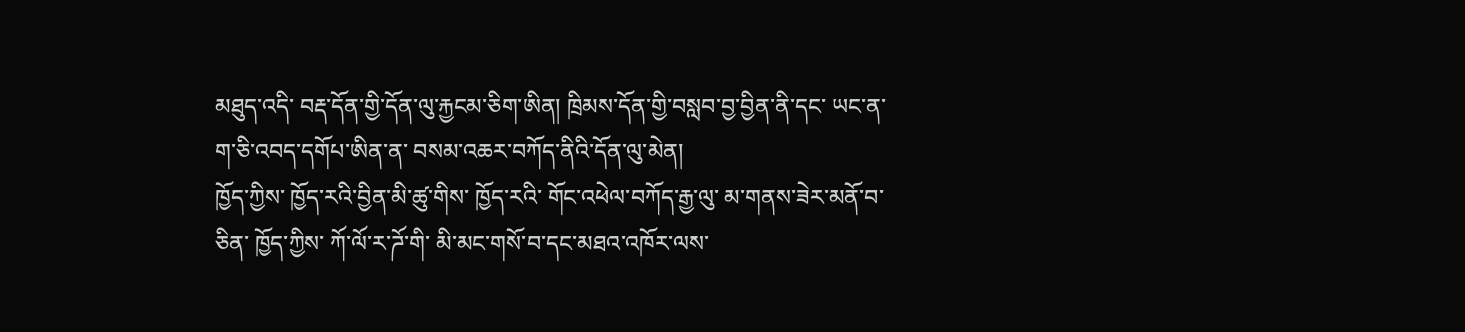མཐུད་འདི་ བརྡ་དོན་གྱི་དོན་ལུ་རྐྱངམ་ཅིག་ཨིན། ཁྲིམས་དོན་གྱི་བསླབ་བྱ་བྱིན་ནི་དང་ ཡང་ན་ ག་ཅི་འབད་དགོཔ་ཨིན་ན་ བསམ་འཆར་བཀོད་ནིའི་དོན་ལུ་མེན།
ཁྱོད་ཀྱིས་ ཁྱོད་རའི་བྱིན་མི་ཚུ་གིས་ ཁྱོད་རའི་ གོང་འཕེལ་བཀོད་རྒྱ་ལུ་ མ་གནས་ཟེར་མནོ་བ་ཅིན་ ཁྱོད་ཀྱིས་ ཀོ་ལོ་ར་ཌོ་གི་ མི་མང་གསོ་བ་དང་མཐའ་འཁོར་ལས་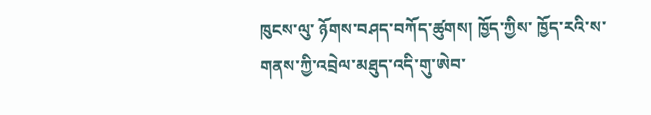ཁུངས་ལུ་ ཉོགས་བཤད་བཀོད་ཚུགས། ཁྱོད་ཀྱིས་ ཁྱོད་རའི་ས་གནས་ཀྱི་འབྲེལ་མཐུད་འདི་གུ་ཨེབ་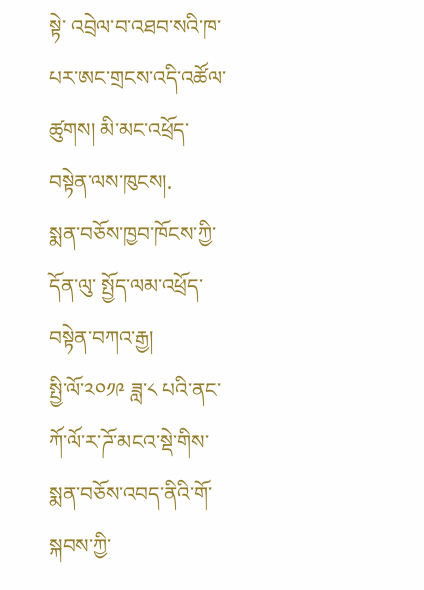སྟེ་ འབྲེལ་བ་འཐབ་སའི་ཁ་པར་ཨང་གྲངས་འདི་འཚོལ་ཚུགས། མི་མང་འཕྲོད་བསྟེན་ལས་ཁུངས།.
སྨན་བཅོས་ཁྱབ་ཁོངས་ཀྱི་དོན་ལུ་ སྤྱོད་ལམ་འཕྲོད་བསྟེན་བཀའ་རྒྱ།
སྤྱི་ལོ་༢༠༡༩ ཟླ་༨ པའི་ནང་ ཀོ་ལོ་ར་ཌོ་མངའ་སྡེ་གིས་ སྨན་བཅོས་འབད་ནིའི་གོ་སྐབས་ཀྱི་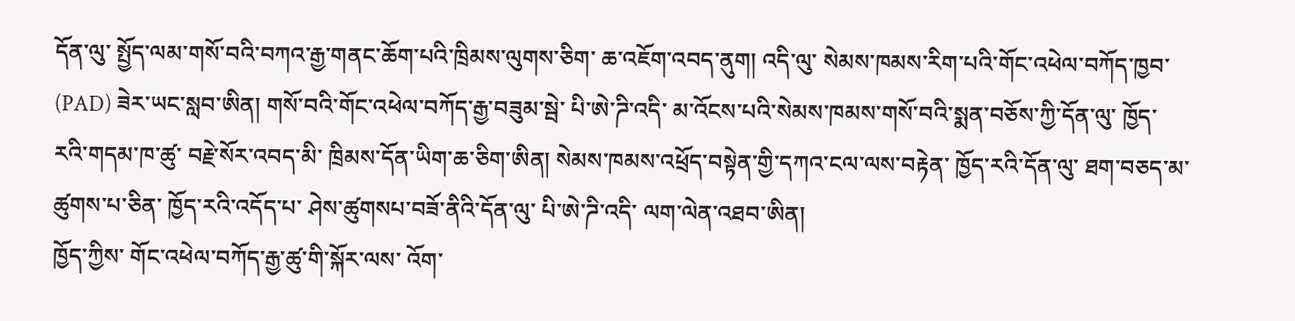དོན་ལུ་ སྤྱོད་ལམ་གསོ་བའི་བཀའ་རྒྱ་གནང་ཆོག་པའི་ཁྲིམས་ལུགས་ཅིག་ ཆ་འཇོག་འབད་ནུག། འདི་ལུ་ སེམས་ཁམས་རིག་པའི་གོང་འཕེལ་བཀོད་ཁྱབ་ (PAD) ཟེར་ཡང་སླབ་ཨིན། གསོ་བའི་གོང་འཕེལ་བཀོད་རྒྱ་བཟུམ་སྦེ་ པི་ཨེ་ཌི་འདི་ མ་འོངས་པའི་སེམས་ཁམས་གསོ་བའི་སྨན་བཅོས་ཀྱི་དོན་ལུ་ ཁྱོད་རའི་གདམ་ཁ་ཚུ་ བརྗེ་སོར་འབད་མི་ ཁྲིམས་དོན་ཡིག་ཆ་ཅིག་ཨིན། སེམས་ཁམས་འཕྲོད་བསྟེན་གྱི་དཀའ་ངལ་ལས་བརྟེན་ ཁྱོད་རའི་དོན་ལུ་ ཐག་བཅད་མ་ཚུགས་པ་ཅིན་ ཁྱོད་རའི་འདོད་པ་ ཤེས་ཚུགསཔ་བཟོ་ནིའི་དོན་ལུ་ པི་ཨེ་ཌི་འདི་ ལག་ལེན་འཐབ་ཨིན།
ཁྱོད་ཀྱིས་ གོང་འཕེལ་བཀོད་རྒྱ་ཚུ་གི་སྐོར་ལས་ འོག་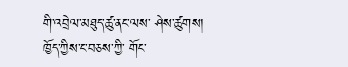གི་འབྲེལ་མཐུད་ཚུ་ནང་ལས་ ཤེས་ཚུགས།
ཁྱོད་ཀྱིས་ང་བཅས་ཀྱི་ གོང་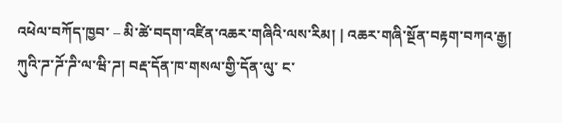འཕེལ་བཀོད་ཁྱབ་ – མི་ཚེ་བདག་འཛིན་འཆར་གཞིའི་ལས་རིམ། | འཆར་གཞི་སྔོན་བརྟག་བཀའ་རྒྱ། ཀུའི་ཌ་ཌོ་ཌི་ལ་ཝི་ཌ། བརྡ་དོན་ཁ་གསལ་གྱི་དོན་ལུ་ ང་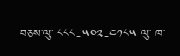བཅས་ལུ་ ༨༨༨-༥༠༢-༤༡༨༥ ལུ་ ཁ་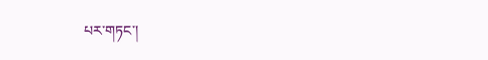པར་གཏང་།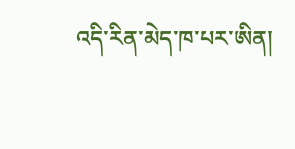འདི་རིན་མེད་ཁ་པར་ཨིན།